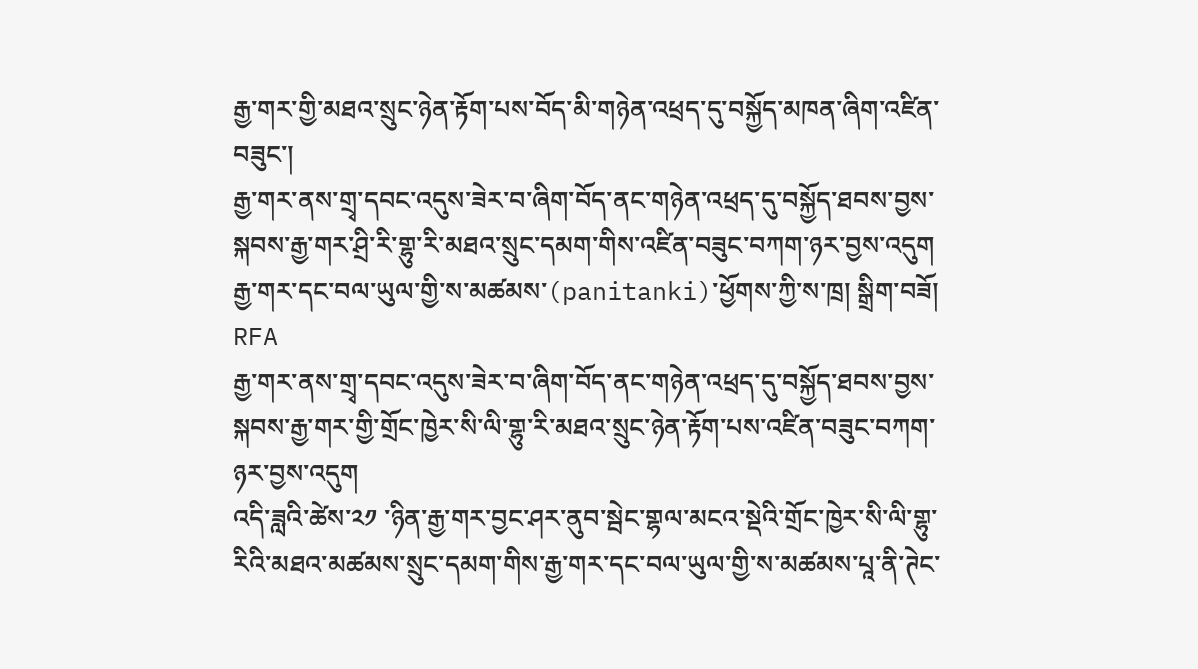རྒྱ་གར་གྱི་མཐའ་སྲུང་ཉེན་རྟོག་པས་བོད་མི་གཉེན་འཕྲད་དུ་བསྐྱོད་མཁན་ཞིག་འཛིན་བཟུང་།
རྒྱ་གར་ནས་གྲྭ་དབང་འདུས་ཟེར་བ་ཞིག་བོད་ནང་གཉེན་འཕྲད་དུ་བསྐྱོད་ཐབས་བྱས་སྐབས་རྒྱ་གར་ཤྲི་རི་གྷུ་རི་མཐའ་སྲུང་དམག་གིས་འཛིན་བཟུང་བཀག་ཉར་བྱས་འདུག
རྒྱ་གར་དང་བལ་ཡུལ་གྱི་ས་མཚམས་(panitanki)་ཕྱོགས་ཀྱི་ས་ཁྲ། སྒྲིག་བཟོ། RFA
རྒྱ་གར་ནས་གྲྭ་དབང་འདུས་ཟེར་བ་ཞིག་བོད་ནང་གཉེན་འཕྲད་དུ་བསྐྱོད་ཐབས་བྱས་སྐབས་རྒྱ་གར་གྱི་གྲོང་ཁྱེར་སི་ལི་གྷུ་རི་མཐའ་སྲུང་ཉེན་རྟོག་པས་འཛིན་བཟུང་བཀག་ཉར་བྱས་འདུག
འདི་ཟླའི་ཚེས་༢༡ ་ཉིན་རྒྱ་གར་བྱང་ཤར་ནུབ་སྦེང་གྷལ་མངའ་སྡེའི་གྲོང་ཁྱེར་སི་ལི་གྷུ་རིའི་མཐའ་མཚམས་སྲུང་དམག་གིས་རྒྱ་གར་དང་བལ་ཡུལ་གྱི་ས་མཚམས་པཱ་ནི་ཊེང་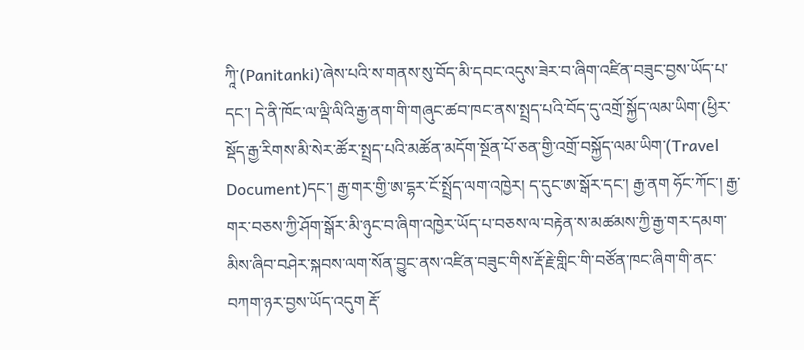ཀཱི་(Panitanki)་ཞེས་པའི་ས་གནས་སུ་བོད་མི་དབང་འདུས་ཟེར་བ་ཞིག་འཛིན་བཟུང་བྱས་ཡོད་པ་དང་། དེ་ནི་ཁོང་ལ་ལྡི་ལིའི་རྒྱ་ནག་གི་གཞུང་ཚབ་ཁང་ནས་སྤྲད་པའི་བོད་དུ་འགྲོ་སྐྱོད་ལམ་ཡིག་(ཕྱིར་སྡོད་རྒྱ་རིགས་མི་སེར་ཚོར་སྤྲད་པའི་མཚོན་མདོག་སྔོན་པོ་ཅན་གྱི་འགྲོ་བསྐྱོད་ལམ་ཡིག་(Travel Document)དང་། རྒྱ་གར་གྱི་ཨ་དྷར་ངོ་སྤྲོད་ལག་འཁྱེར། ད་དུང་ཨ་སྒོར་དང་། རྒྱ་ནག ཧོང་ཀོང་། རྒྱ་གར་བཅས་ཀྱི་ཤོག་སྒོར་མི་ཉུང་བ་ཞིག་འཁྱེར་ཡོད་པ་བཅས་ལ་བརྟེན་ས་མཚམས་ཀྱི་རྒྱ་གར་དམག་མིས་ཞིབ་བཤེར་སྐབས་ལག་སོན་བྱུང་ནས་འཛིན་བཟུང་གིས་རྡོ་རྗེ་གླིང་གི་བཙོན་ཁང་ཞིག་གི་ནང་བཀག་ཉར་བྱས་ཡོད་འདུག རྡོ་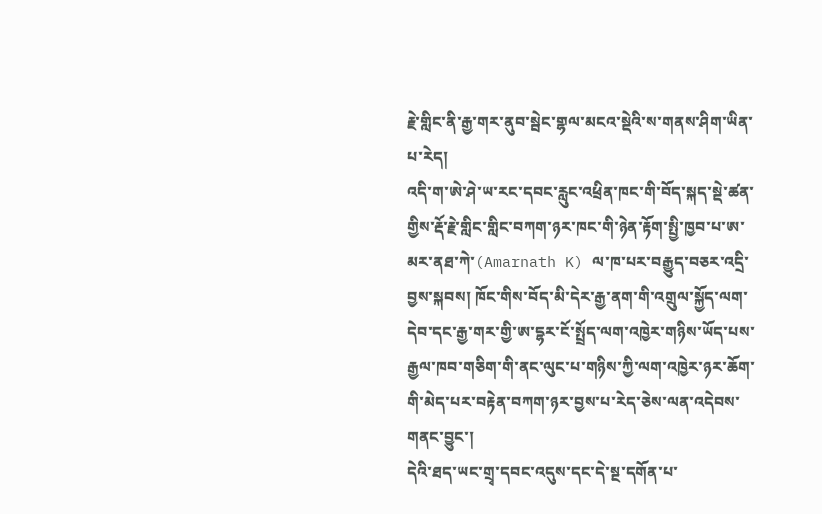རྗེ་གླིང་ནི་རྒྱ་གར་ནུབ་སྦེང་གྷལ་མངའ་སྡེའི་ས་གནས་ཤིག་ཡིན་པ་རེད།
འདི་ག་ཨེ་ཤེ་ཡ་རང་དབང་རླུང་འཕྲིན་ཁང་གི་བོད་སྐད་སྡེ་ཚན་གྱིས་རྡོ་རྗེ་གླིང་གླིང་བཀག་ཉར་ཁང་གི་ཉེན་རྟོག་སྤྱི་ཁྱབ་པ་ཨ་མར་ནཐ་ཀེ་(Amarnath K) ལ་ཁ་པར་བརྒྱུད་བཅར་འདྲི་བྱས་སྐབས། ཁོང་གིས་བོད་མི་དེར་རྒྱ་ནག་གི་འགྲུལ་སྐྱོད་ལག་དེབ་དང་རྒྱ་གར་གྱི་ཨ་དྷར་ངོ་སྤྲོད་ལག་འཁྱེར་གཉིས་ཡོད་པས་རྒྱལ་ཁབ་གཅིག་གི་ནང་ལུང་པ་གཉིས་ཀྱི་ལག་འཁྱེར་ཉར་ཆོག་གི་མེད་པར་བརྟེན་བཀག་ཉར་བྱས་པ་རེད་ཅེས་ལན་འདེབས་གནང་བྱུང་།
དེའི་ཐད་ཡང་གྲྭ་དབང་འདུས་དང་དེ་སྔ་དགོན་པ་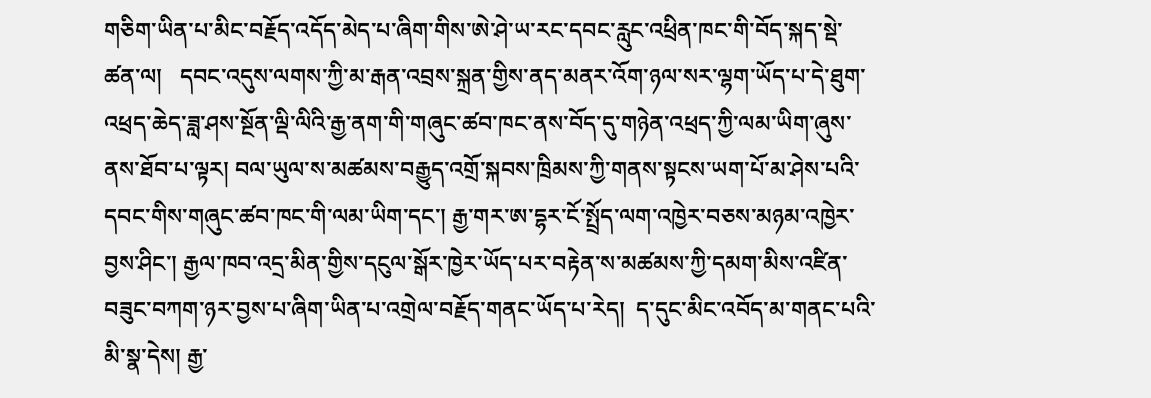གཅིག་ཡིན་པ་མིང་བརྗོད་འདོད་མེད་པ་ཞིག་གིས་ཨེ་ཤེ་ཡ་རང་དབང་རླུང་འཕྲིན་ཁང་གི་བོད་སྐད་སྡེ་ཚན་ལ།   དབང་འདུས་ལགས་ཀྱི་མ་རྒན་འབྲས་སྐྲན་གྱིས་ནད་མནར་འོག་ཉལ་སར་ལྷག་ཡོད་པ་དེ་ཐུག་འཕྲད་ཆེད་ཟླ་ཤས་སྔོན་ལྡི་ལིའི་རྒྱ་ནག་གི་གཞུང་ཚབ་ཁང་ནས་བོད་དུ་གཉེན་འཕྲད་ཀྱི་ལམ་ཡིག་ཞུས་ནས་ཐོབ་པ་ལྟར། བལ་ཡུལ་ས་མཚམས་བརྒྱུད་འགྲོ་སྐབས་ཁྲིམས་ཀྱི་གནས་སྟངས་ཡག་པོ་མ་ཤེས་པའི་དབང་གིས་གཞུང་ཚབ་ཁང་གི་ལམ་ཡིག་དང་། རྒྱ་གར་ཨ་དྷར་ངོ་སྤྲོད་ལག་འཁྱེར་བཅས་མཉམ་འཁྱེར་བྱས་ཤིང་། རྒྱལ་ཁབ་འདྲ་མིན་གྱིས་དངུལ་སྒོར་ཁྱེར་ཡོད་པར་བརྟེན་ས་མཚམས་ཀྱི་དམག་མིས་འཛིན་བཟུང་བཀག་ཉར་བྱས་པ་ཞིག་ཡིན་པ་འགྲེལ་བརྗོད་གནང་ཡོད་པ་རེད།  ད་དུང་མིང་འབོད་མ་གནང་པའི་མི་སྣ་དེས། རྒྱ་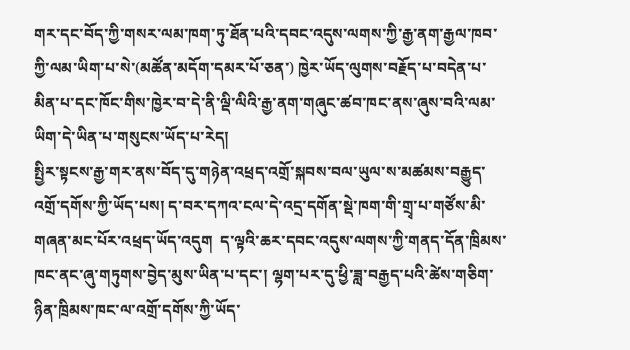གར་དང་བོད་ཀྱི་གསར་ལམ་ཁག་ཏུ་ཐོན་པའི་དབང་འདུས་ལགས་ཀྱི་རྒྱ་ནག་རྒྱལ་ཁབ་ཀྱི་ལམ་ཡིག་པ་སེ་(མཚོན་མདོག་དམར་པོ་ཅན་) ཁྱེར་ཡོད་ལུགས་བརྗོད་པ་བདེན་པ་མིན་པ་དང་ཁོང་གིས་ཁྱེར་བ་དེ་ནི་ལྡི་ལིའི་རྒྱ་ནག་གཞུང་ཚབ་ཁང་ནས་ཞུས་བའི་ལམ་ཡིག་དེ་ཡིན་པ་གསུངས་ཡོད་པ་རེད།
སྤྱིར་སྟངས་རྒྱ་གར་ནས་བོད་དུ་གཉེན་འཕྲད་འགྲོ་སྐབས་བལ་ཡུལ་ས་མཚམས་བརྒྱུད་འགྲོ་དགོས་ཀྱི་ཡོད་པས། ད་བར་དཀའ་ངལ་དེ་འདྲ་དགོན་སྡེ་ཁག་གི་གྲྭ་པ་གཙོས་མི་གཞན་མང་པོར་འཕྲད་ཡོད་འདུག  ད་ལྟའི་ཆར་དབང་འདུས་ལགས་ཀྱི་གནད་དོན་ཁྲིམས་ཁང་ནང་ཞུ་གཏུགས་བྱེད་མུས་ཡིན་པ་དང་། ལྷག་པར་དུ་ཕྱི་ཟླ་བརྒྱད་པའི་ཚེས་གཅིག་ཉིན་ཁྲིམས་ཁང་ལ་འགྲོ་དགོས་ཀྱི་ཡོད་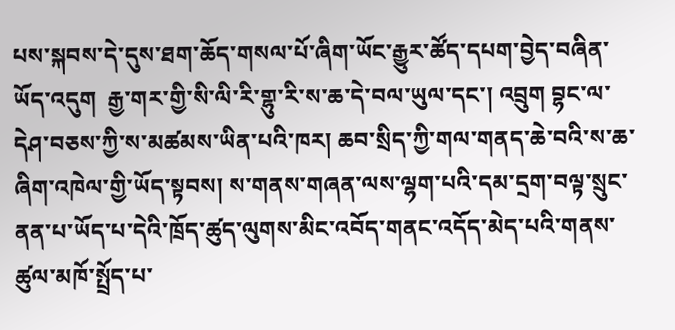པས་སྐབས་དེ་དུས་ཐག་ཆོད་གསལ་པོ་ཞིག་ཡོང་རྒྱུར་ཚོད་དཔག་བྱེད་བཞིན་ཡོད་འདུག  རྒྱ་གར་གྱི་སི་ལི་རི་གྷུ་རི་ས་ཆ་དེ་བལ་ཡུལ་དང་། འབྲུག བྷང་ལ་དེཤ་བཅས་ཀྱི་ས་མཚམས་ཡིན་པའི་ཁར། ཆབ་སྲིད་ཀྱི་གལ་གནད་ཆེ་བའི་ས་ཆ་ཞིག་འཁེལ་གྱི་ཡོད་སྟབས། ས་གནས་གཞན་ལས་ལྷག་པའི་དམ་དྲག་བལྟ་སྲུང་ནན་པ་ཡོད་པ་དེའི་ཁྲོད་ཚུད་ལུགས་མིང་འབོད་གནང་འདོད་མེད་པའི་གནས་ཚུལ་མཁོ་སྤྲོད་པ་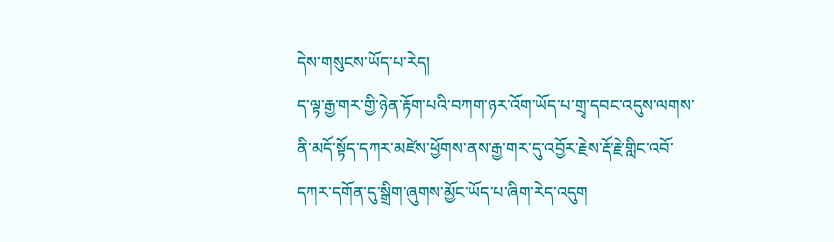དེས་གསུངས་ཡོད་པ་རེད།
ད་ལྟ་རྒྱ་གར་གྱི་ཉེན་རྟོག་པའི་བཀག་ཉར་འོག་ཡོད་པ་གྲྭ་དབང་འདུས་ལགས་ནི་མདོ་སྟོད་དཀར་མཛེས་ཕྱོགས་ནས་རྒྱ་གར་དུ་འབྱོར་རྗེས་རྡོ་རྗེ་གླིང་འབོ་དཀར་དགོན་དུ་སྒྲིག་ཞུགས་མྱོང་ཡོད་པ་ཞིག་རེད་འདུག